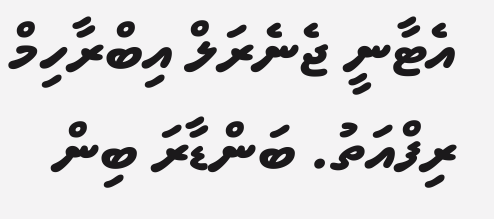އެޓާނީ ޖެނެރަލް އިބްރާހިމް ރިފްއަތު. ބަންޑާރަ ބިން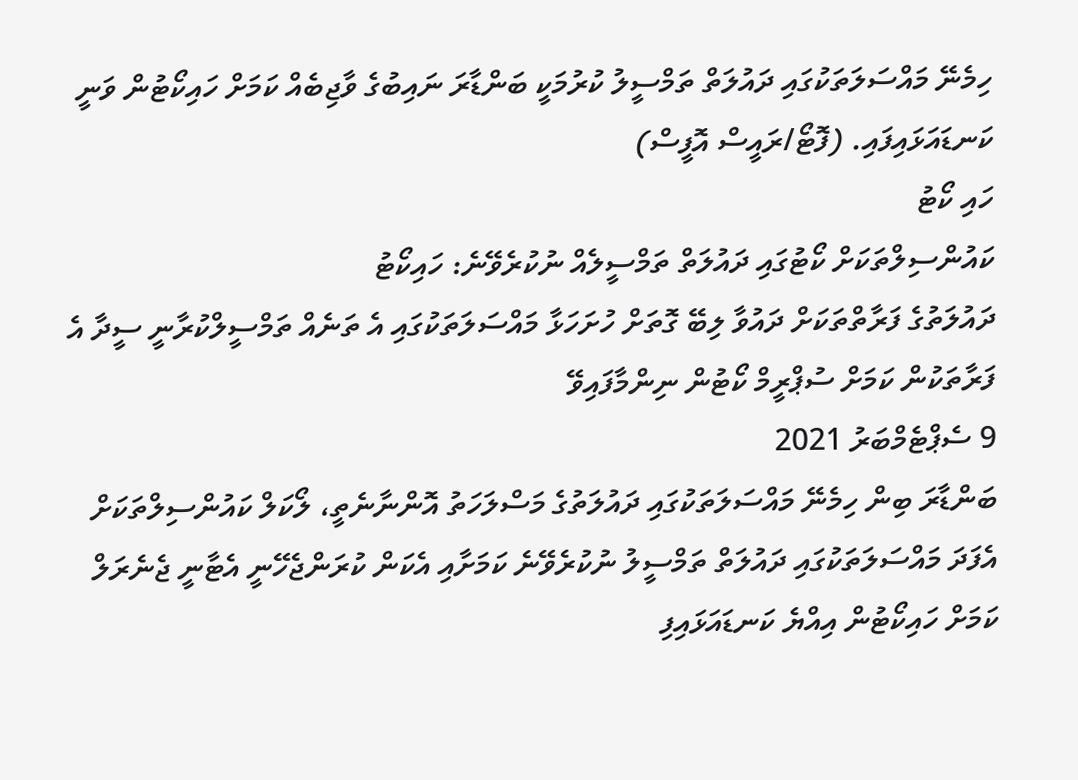ހިމެނޭ މައްސަލަތަކުގައި ދައުލަތް ތަމްސީލު ކުރުމަކީ ބަންޑާރަ ނައިބުގެ ވާޖިބެއް ކަމަށް ހައިކޯޓުން ވަނީ ކަނޑައަޅައިފައި. (ފޮޓޯ/ރައީސް އޮފީސް)
ހައި ކޯޓު
ކައުންސިލްތަކަށް ކޯޓުގައި ދައުލަތް ތަމްސީލެއް ނުކުރެވޭނެ: ހައިކޯޓު
ދައުލަތުގެ ފަރާތްތަކަށް ދައުވާ ލިބޭ ގޮތަށް ހުށަހަޅާ މައްސަލަތަކުގައި އެ ތަނެއް ތަމްސީލްކުރާނީ ސީދާ އެ ފަރާތަކުން ކަމަށް ސުޕްރީމް ކޯޓުން ނިންމާފައިވޭ
9 ސެޕްޓެމްބަރު 2021
ބަންޑާރަ ބިން ހިމެނޭ މައްސަލަތަކުގައި ދައުލަތުގެ މަސްލަހަތު އޮންނާނެތީ، ލޯކަލް ކައުންސިލްތަކަށް އެފަދަ މައްސަލަތަކުގައި ދައުލަތް ތަމްސީލު ނުކުރެވޭނެ ކަމަށާއި އެކަން ކުރަންޖެހޭނީ އެޓާނީ ޖެނެރަލް ކަމަށް ހައިކޯޓުން އިއްޔެ ކަނޑައަޅައިފި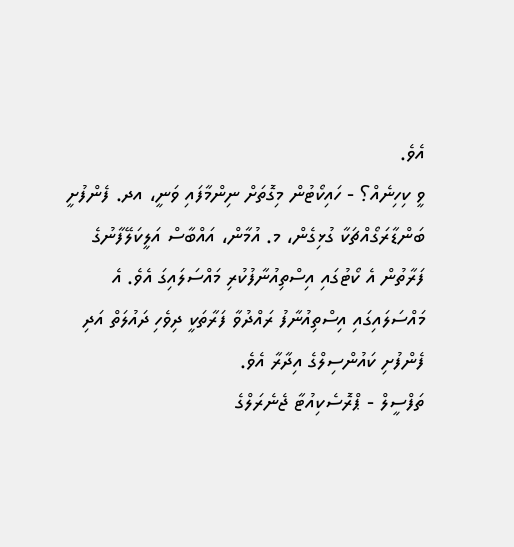އެވެ.
ވީ ކިހިނެއް؟ - ހައިކޯޓުން މިގޮތަށް ނިންމާފައި ވަނީ، އދ. ފެންފުށީ ބަންޑާރަގޯއްޗަކާ ގުޅިގެން، މ. އުމާން، އައްބާސް އަލީކަލޭފާނުގެ ފަރާތުން އެ ކޯޓުގައި އިސްތިއުނާފުކުރި މައްސަލައިގަ އެވެ. އެ މައްސަލައިގައި އިސްތިއުނާފު ރައްދުވާ ފަރާތަކީ ދިވެހި ދައުލަތް އަދި ފެންފުށި ކައުންސިލްގެ އިދާރާ އެވެ.
ތަފްސީލް - ޕްރޮސެކިއުޓާ ޖެނެރަލްގެ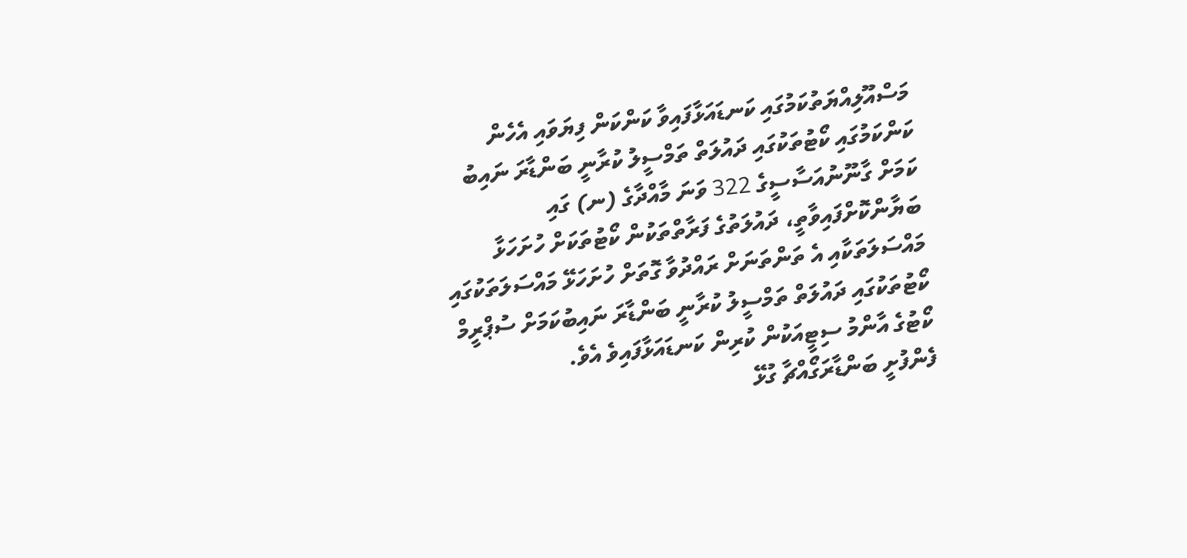މަސްއޫލިއްޔަތުކަމުގައި ކަނޑައަޅާފައިވާ ކަންކަން ފިޔަވައި އެހެން ކަންކަމުގައި ކޯޓުތަކުގައި ދައުލަތް ތަމްސީލު ކުރާނީ ބަންޑާރަ ނައިބު ކަމަށް ގާނޫނުއަސާސީގެ 322 ވަނަ މާއްދާގެ (ނ) ގައި ބަޔާންކޮށްފައިވާތީ، ދައުލަތުގެ ފަރާތްތަކުން ކޯޓުތަކަށް ހުށަހަޅާ މައްސަލަތަކާއި އެ ތަންތަނަށް ރައްދުވާ ގޮތަށް ހުށަހަޅޭ މައްސަލަތަކުގައި ކޯޓުތަކުގައި ދައުލަތް ތަމްސީލު ކުރާނީ ބަންޑާރަ ނައިބުކަމަށް ސުޕްރީމް ކޯޓުގެ އާންމު ސިޓީއަކުން ކުރިން ކަނޑައަޅާފައިވެ އެވެ.
ފެންފުށީ ބަންޑާރަގޯއްޗާ ގުޅޭ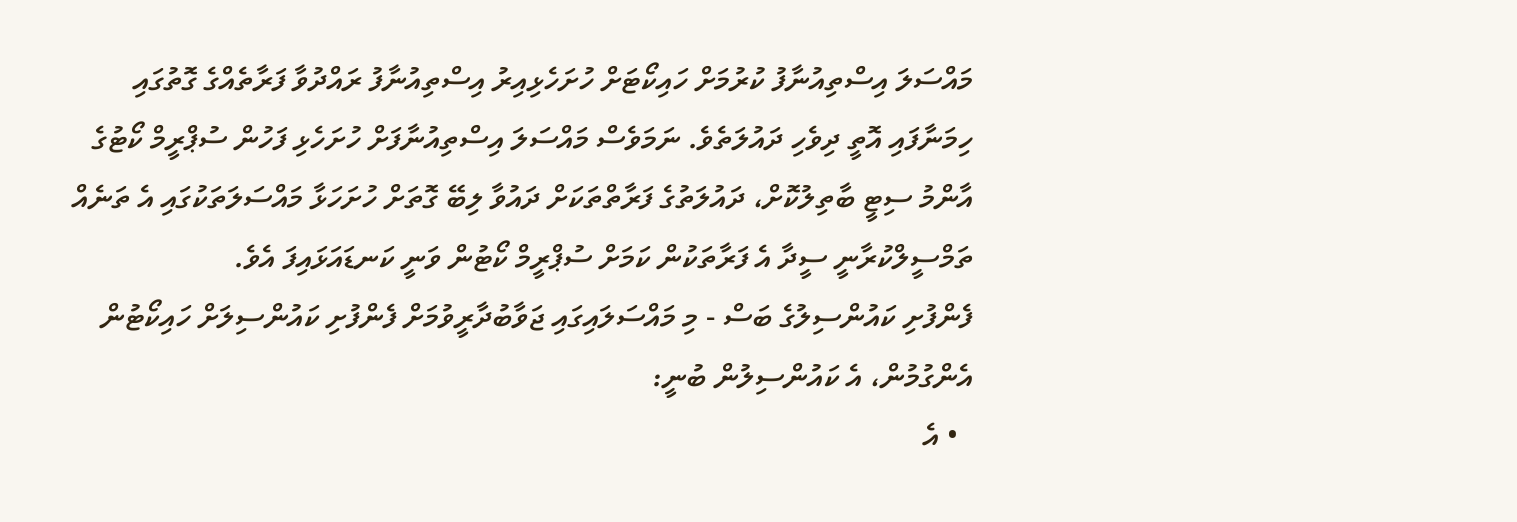މައްސަލަ އިސްތިއުނާފު ކުރުމަށް ހައިކޯޓަށް ހުށަހެޅިއިރު އިސްތިއުނާފު ރައްދުވާ ފަރާތެއްގެ ގޮތުގައި ހިމަނާފައި އޮތީ ދިވެހި ދައުލަތެވެ. ނަމަވެސް މައްސަލަ އިސްތިއުނާފަށް ހުށަހެޅި ފަހުން ސުޕްރީމް ކޯޓުގެ އާންމު ސިޓީ ބާތިލުކޮށް، ދައުލަތުގެ ފަރާތްތަކަށް ދައުވާ ލިބޭ ގޮތަށް ހުށަހަޅާ މައްސަލަތަކުގައި އެ ތަނެއް ތަމްސީލްކުރާނީ ސީދާ އެ ފަރާތަކުން ކަމަށް ސުޕްރީމް ކޯޓުން ވަނީ ކަނޑައަޅައިފަ އެވެ.
ފެންފުށި ކައުންސިލުގެ ބަސް - މި މައްސަލައިގައި ޖަވާބުދާރީވުމަށް ފެންފުށި ކައުންސިލަށް ހައިކޯޓުން އެންގުމުން، އެ ކައުންސިލުން ބުނީ:
  • އެ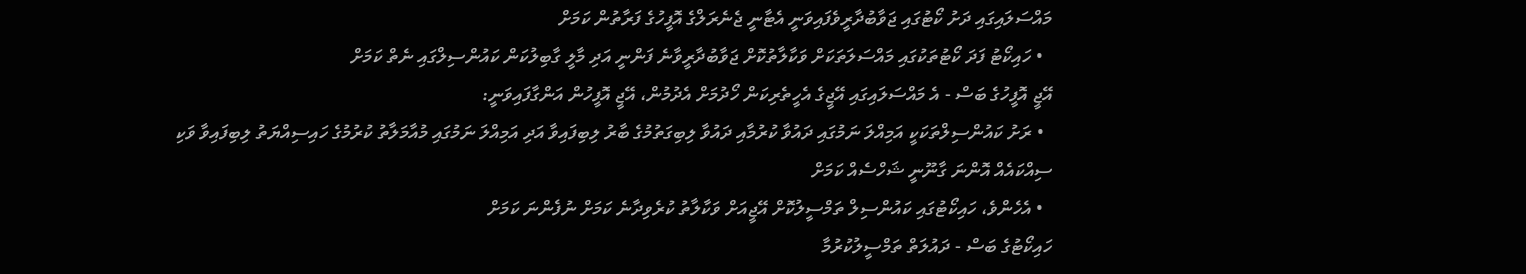މައްސަލައިގައި ދަށު ކޯޓުގައި ޖަވާބުދާރީވެފައިވަނީ އެޓާނީ ޖެނެރަލްގެ އޮފީހުގެ ފަރާތުން ކަމަށް
  • ހައިކޯޓު ފަދަ ކޯޓުތަކުގައި މައްސަލަތަކަށް ވަކާލާތުކޮށް ޖަވާބުދާރީވާނެ ފަންނީ އަދި މާލީ ގާބިލުކަން ކައުންސިލްގައި ނެތް ކަމަށް
އޭޖީ އޮފީހުގެ ބަސް - އެ މައްސަލައިގައި އޭޖީގެ އެހީތެރިކަން ހޯދުމަށް އެދުމުން، އޭޖީ އޮފީހުން އަންގާފައިވަނީ:
  • ރަށު ކައުންސިލްތަކަކީ އަމިއްލަ ނަމުގައި ދައުވާ ކުރުމާއި ދައުވާ ލިބިގަތުމުގެ ބާރު ލިބިފައިވާ އަދި އަމިއްލަ ނަމުގައި މުއާމަލާތު ކުރުމުގެ ހައިސިއްޔަތު ލިބިފައިވާ ވަކި ސިއްކައެއް އޮންނަ ގާނޫނީ ޝަހްސެއް ކަމަށް
  • އެހެންވެ، ހައިކޯޓުގައި ކައުންސިލް ތަމްސީލުކޮށް އޭޖީއަށް ވަކާލާތު ކުރެވިދާނެ ކަމަށް ނުފެންނަ ކަމަށް
ހައިކޯޓުގެ ބަސް - ދައުލަތް ތަމްސީލުކުރުމާ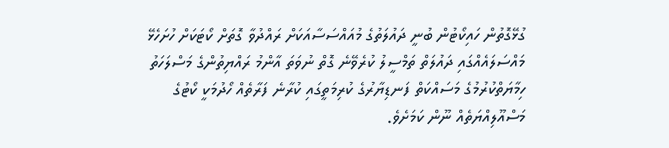ގުޅޭގޮތުން ހައިކޯޓުން ބުނީ ދައުލަތުގެ މުއައްސަސާއަކަށް ރައްދުވާ ގޮތަށް ކޯޓަކަށް ހުށަހެޅޭ މައްސަލައެއްގައި ދައުލަތް ތަމްސީލު ކުރެވޭނެ ގޮތް ނުވަތަ އާންމު ރައްޔިތުންގެ މަސްލަހަތު ހިމާޔަތްކުރުމުގެ މަސައްކަތް ފަނޑިޔާރުގެ ކުރިމަތީގައި ކުރާނެ ފަރާތެއް ހޯދުމަކީ ކޯޓުގެ މަސްއޫލިއްޔަތެއް ނޫން ކަމަށެވެ.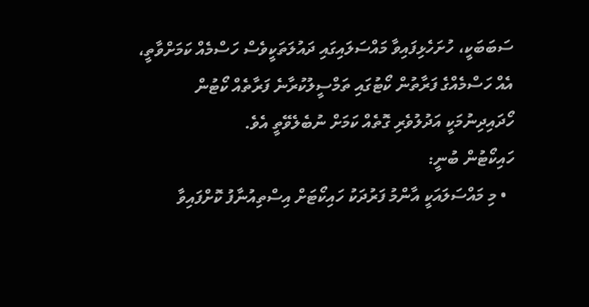ސަބަބަކީ، ހުށަހެޅިފައިވާ މައްސަލައިގައި ދައުލަތަކީވެސް ހަސްމެއް ކަމަށްވާތީ، އެއް ހަސްމެއްގެ ފަރާތުން ކޯޓުގައި ތަމްސީލުކުރާނެ ފަރާތެއް ކޯޓުން ހޯދައިދިނުމަކީ އަދުލުވެރި ގޮތެއް ކަމަށް ނުބެލެވޭތީ އެވެ.
ހައިކޯޓުން ބުނީ:
  • މި މައްސަލައަކީ އާންމު ފަރުދަކު ހައިކޯޓަށް އިސްތިއުނާފު ކޮށްފައިވާ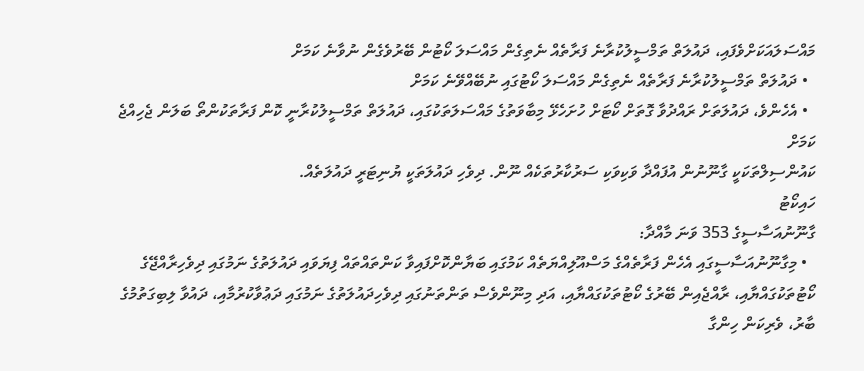މައްސަލައަކަށްވެފައި، ދައުލަތް ތަމްސީލުކުރާނެ ފަރާތެއް ނެތިގެން މައްސަލަ ކޯޓުން ބޭރުވެގެން ނުވާނެ ކަމަށް
  • ދައުލަތް ތަމްސީލުކުރާނެ ފަރާތެއް ނެތިގެން މައްސަލަ ކޯޓުގައި ނުބޭއްވޭނެ ކަމަށް
  • އެހެންވެ، ދައުލަތަށް ރައްދުވާ ގޮތަށް ކޯޓަށް ހުށަހެޅޭ މިބާވަތުގެ މައްސަލަތަކުގައި، ދައުލަތް ތަމްސީލުކުރާނީ ކޮން ފަރާތަކުންތޯ ބަލަން ޖެހިއްޖެ ކަމަށް
ކައުންސިލްތަކަކީ ގާނޫނުން އުފައްދާ ވަކިވަކި ސަރުކާރުތަކެއް ނޫން. ދިވެހި ދައުލަތަކީ ޔުނިޓަރީ ދައުލަތެއް.
ހައިކޯޓު
ގާނޫނުއަސާސީގެ 353 ވަނަ މާއްދާ:
  • މިގާނޫނުއަސާސީގައި އެހެން ފަރާތެއްގެ މަސްއޫލިއްޔަތެއް ކަމުގައި ބަޔާންކޮށްފައިވާ ކަންތައްތައް ފިޔަވައި ދައުލަތުގެ ނަމުގައި ދިވެހިރާއްޖޭގެ ކޯޓުތަކުގައްޔާއި، ރާއްޖެއިން ބޭރުގެ ކޯޓުތަކުގައްޔާއި، އަދި މިނޫންވެސް ތަންތަނުގައި ދިވެހިދައުލަތުގެ ނަމުގައި ދަޢުވާކުރުމާއި، ދައުވާ ލިބިގަތުމުގެ ބާރު، ވެރިކަން ހިންގާ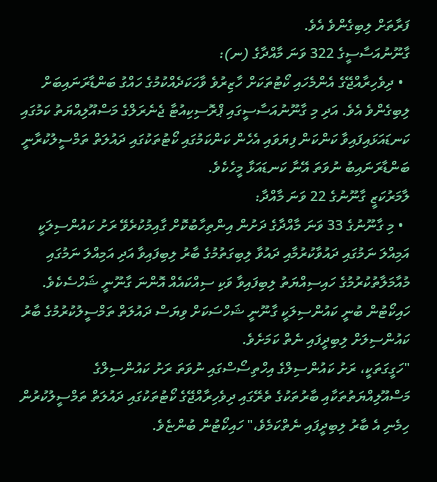ފަރާތަށް ލިބިގެންވެ އެވެ.
ގާނޫނުއަސާސީގެ 322 ވަނަ މާއްދާގެ (ނ):
  • ދިވެހިރާއްޖޭގެ އެންމެހައި ކޯޓުތަކަށް ހާޒިރުވެ ވާހަކަދެއްކުމުގެ ހައްގު ބަންޑާރަނައިބަށް ލިބިގެންވެ އެވެ. އަދި މި ގާނޫނުއަސާސީގައި ޕްރޮސިކިއުޓާ ޖެނެރަލްގެ މަސްއޫލިއްޔަތު ކަމުގައި ކަނޑައަޅައިފައިވާ ކަންކަން ފިޔަވައި އެހެން ކަންކަމުގައި ކޯޓުތަކުގައި ދައުލަތް ތަމްސީލުކުރާނީ ބަންޑާރަނައިބު ނުވަތަ އޭނާ ކަނޑައަޅާ މީހެކެވެ.
ލާމަރުކަޒީ ގާނޫނުގެ 22 ވަނަ މާއްދާ:
  • މި ގާނޫނުގެ 33 ވަނަ މާއްދާގެ ދަށުން އިންތިހާބުކޮށް ގާއިމުކުރެވޭ ރަށު ކައުންސިލަކީ އަމިއްލަ ނަމުގައި ދައުވާކުރުމާއި ދައުވާ ލިބިގަތުމުގެ ބާރު ލިބިފައިވާ އަދި އަމިއްލަ ނަމުގައި މުއާމަލާތުކުރުމުގެ ހައިސިއްޔަތު ލިބިފައިވާ ވަކި ސިއްކައެއް އޮންނަ ގާނޫނީ ޝަހްސެކެވެ.
ހައިކޯޓުން ބުނީ ކައުންސިލަކީ ގާނޫނީ ޝަހްސަކަށް ވިޔަސް ދައުލަތް ތަމްސީލުކުރުމުގެ ބާރު ކައުންސިލަށް ލިބިދީފައި ނެތް ކަމަށެވެ.
"ހަގީގަތަކީ، ރަށު ކައުންސިލްގެ އިހްތިސޯސްގައި ނުވަތަ ރަށު ކައުންސިލްގެ މަސްއޫލިއްޔަތުތަކާއި ބާރުތަކުގެ ތެރޭގައި ދިވެހިރާއްޖޭގެ ކޯޓުތަކުގައި ދައުލަތް ތަމްސީލުކުރުން ހިމެނި އެ ބާރު ލިބިދީފައި ނެތްކަމެވެ،" ހައިކޯޓުން ބުންޏެވެ.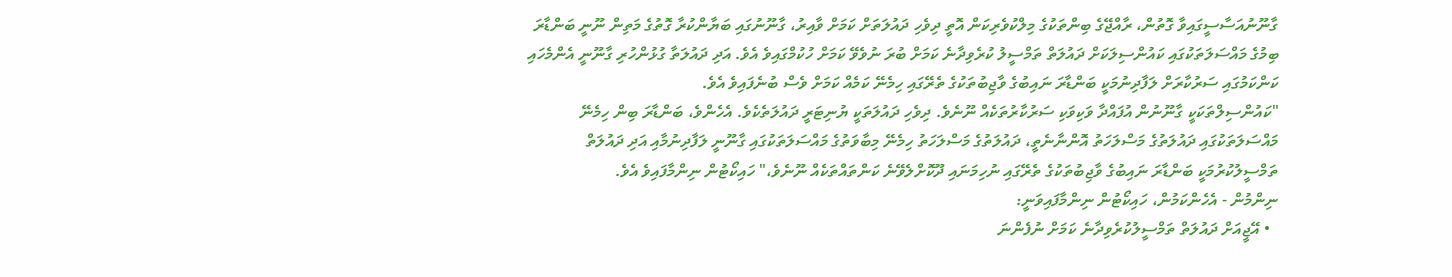ގާނޫނުއަސާސީގައިވާ ގޮތުން، ރާއްޖޭގެ ބިންތަކުގެ މިލްކުވެރިކަން އޮތީ ދިވެހި ދައުލަތަށް ކަމަށް ވާއިރު، ގާނޫނުގައި ބަޔާންކުރާ ގޮތުގެ މަތިން ނޫނީ ބަންޑާރަ ބިމުގެ މައްސަލަތަކުގައި ކައުންސިލަކަށް ދައުލަތް ތަމްސީލު ކުރެވިދާނެ ކަމަށް ބުރަ ނުވެވޭ ކަމަށް ހުކުމްގައިވެ އެވެ. އަދި ދައުލަތާ ގުޅުންހުރި ގާނޫނީ އެންމެހައި ކަންކަމުގައި ސަރުކާރަށް ލަފާދިނުމަކީ ބަންޑާރަ ނައިބުގެ ވާޖިބުތަކުގެ ތެރޭގައި ހިމެނޭ ކަމެއް ކަމަށް ވެސް ބުނެފައިވެ އެވެ.
"ކައުންސިލްތަކަކީ ގާނޫނުން އުފައްދާ ވަކިވަކި ސަރުކާރުތަކެއް ނޫނެވެ. ދިވެހި ދައުލަތަކީ ޔުނިޓަރީ ދައުލަތެކެވެ. އެހެންވެ، ބަންޑާރަ ބިން ހިމެނޭ މައްސަލަތަކުގައި ދައުލަތުގެ މަސްލަހަތު އޮންނާނެތީ، ދައުލަތުގެ މަސްލަހަތު ހިމެނޭ މިބާވަތުގެ މައްސަލަތަކުގައި ގާނޫނީ ލަފާދިނުމާއި އަދި ދައުލަތް ތަމްސީލުކުރުމަކީ ބަންޑާރަ ނައިބުގެ ވާޖިބުތަކުގެ ތެރޭގައި ނުހިމަނައި ދޫކޮށްލެވޭނެ ކަންތައްތަކެއް ނޫނެވެ،" ހައިކޯޓުން ނިންމާފައިވެ އެވެ.
ނިންމުން - އެހެންކަމުން، ހައިކޯޓުން ނިންމާފައިވަނީ:
  • އޭޖީއަށް ދައުލަތް ތަމްސީލުކުރެވިދާނެ ކަމަށް ނުފެންނަ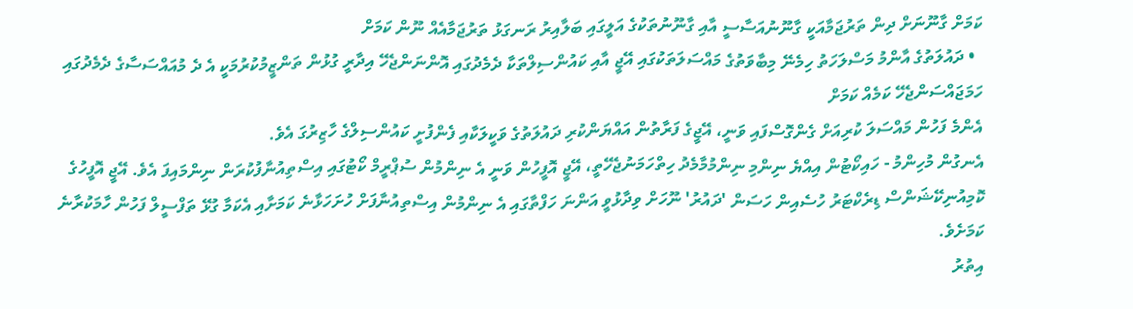ކަމަށް ގާނޫނަށް ދިން ތަރުޖަމާއަކީ ގާނޫނުއަސާސީ އާއި ގާނޫނުތަކުގެ އަލީގައި ބަލާއިރު ރަނގަޅު ތަރުޖަމާއެއް ނޫން ކަމަށް
  • ދައުލަތުގެ އާންމު މަސްލަހަތު ހިމެނޭ މިބާވަތުގެ މައްސަލަތަކުގައި އޭޖީ އާއި ކައުންސިލްތަކާ ދެމެދުގައި އޮންނަންޖެހޭ އިދާރީ ގުޅުން ތަންޒީމުކުރުމަކީ އެ ދެ މުއައްސަސާގެ ދެމެދުގައި ހަމަޖައްސަންޖެހޭ ކަމެއް ކަމަށް
އެންމެ ފަހުން މައްސަލަ ކުރިއަށް ގެންގޮސްފައި ވަނީ، އޭޖީގެ ފަރާތުން އައްޔަންކުރި ދައުލަތުގެ ވަކީލަކާއި ފެންފުށީ ކައުންސިލްގެ ހާޒިރުގަ އެވެ.
އެނގުން މުހިންމު - ހައިކޯޓުން އިއްޔެ ނިންމި ނިންމުމާމެދު ހިތްހަމަނުޖެހޭތީ، އޭޖީ އޮފީހުން ވަނީ އެ ނިންމުން ސުޕްރީމް ކޯޓުގައި އިސްތިއުނާފުކުރަން ނިންމައިފަ އެވެ. އޭޖީ އޮފީހުގެ ކޮމިއުނިކޭޝަންސް ޑިރެކްޓަރު ހުސެއިން ހަސަން 'ދައުރު' ނޫހަށް ވިދާޅުވީ އަންނަ ހަފްތާގައި އެ ނިންމުން އިސްތިއުނާފަށް ހުށަހަޅާނެ ކަމަށާއި އެކަމާ ގުޅޭ ތަފްސީލް ފަހުން ހާމަކުރާނެ ކަމަށެވެ.
އިތުރު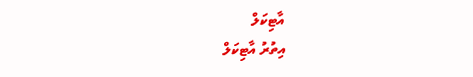އާޓިކަލް
އިތުރު އާޓިކަލް